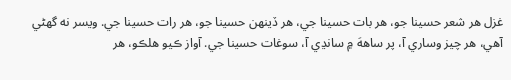غزل هر شعر حسينا جو، هر بات حسينا جي، هر ڏينهن حسينا جو، هر رات حسينا جي. ويسر نه گهڻي آهي، هر چيز وساري آ، پر ساههَ ۾ سانڍي آ، سوغات حسينا جي. آواز ڪيو هلڪو، هر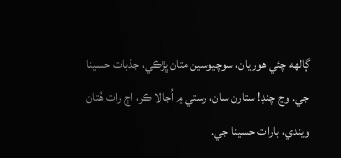ڳالهه چئي هوريان، سوچيوسين متان ڀڙڪي، جذبات حسينا جي. وڃ چنڊ! ستارن سان، رستي ۾ اُجالا ڪر، اڄ رات هُتان ويندي، بارات حسينا جي.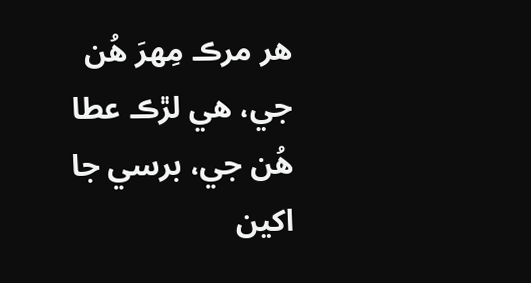هر مرڪ مِهرَ هُن جي، هي لڙڪ عطا هُن جي، برسي جا اکين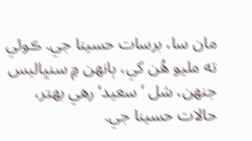مان سا، برسات حسينا جي. ڪوئي ته مليو هُن کي، ٻانهن ۾ سنڀاليس جنهن، شل ’سعيد‘ رهي بهتر، حالات حسينا جي.